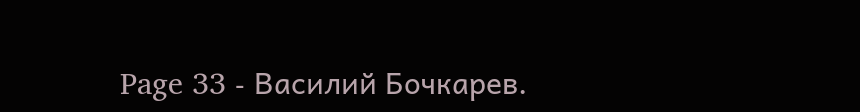Page 33 - Василий Бочкарев.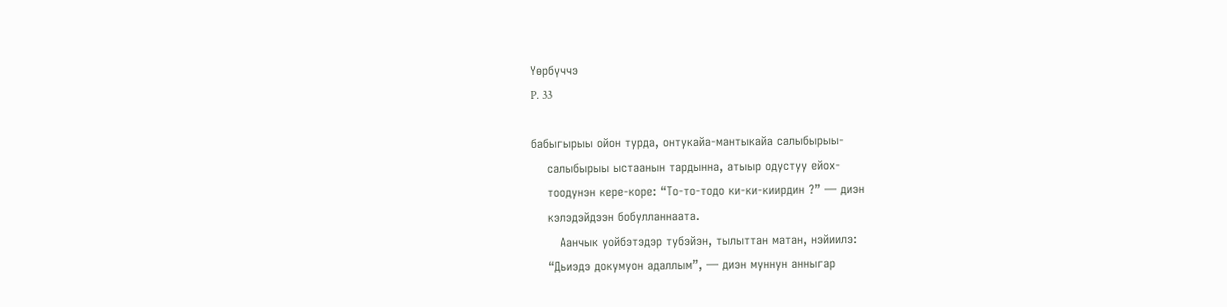Үөрбүччэ
P. 33

бабыгырыы ойон турда, онтукайа-мантыкайа салыбырыы-
    салыбырыы ыстаанын тардынна, атыыр одустуу ейох-
    тоодунэн кере-коре: “То-то-тодо ки-ки-киирдин ?” — диэн
    кэлэдэйдээн бобулланнаата.
       Аанчык уойбэтэдэр тубэйэн, тылыттан матан, нэйиилэ:
    “Дьиэдэ докумуон адаллым”, — диэн муннун анныгар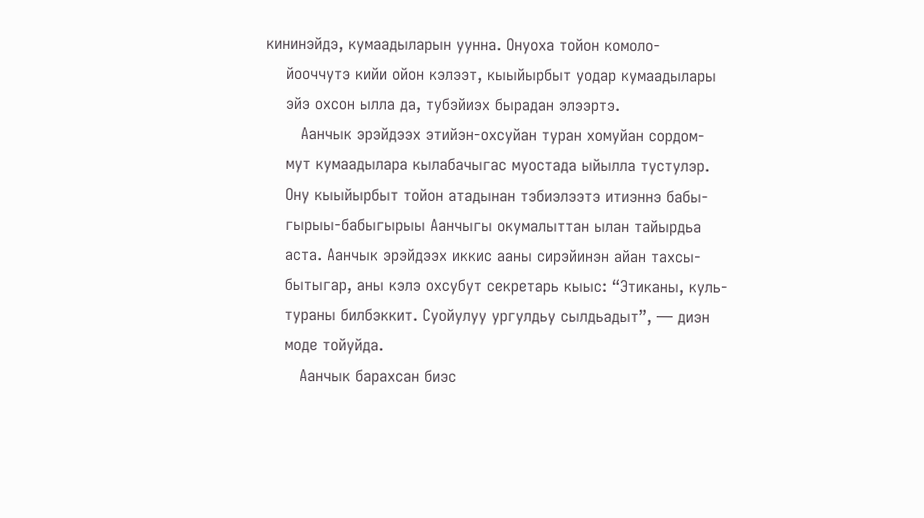кининэйдэ, кумаадыларын уунна. Онуоха тойон комоло-
    йооччутэ кийи ойон кэлээт, кыыйырбыт уодар кумаадылары
    эйэ охсон ылла да, тубэйиэх бырадан элээртэ.
       Аанчык эрэйдээх этийэн-охсуйан туран хомуйан сордом-
    мут кумаадылара кылабачыгас муостада ыйылла тустулэр.
    Ону кыыйырбыт тойон атадынан тэбиэлээтэ итиэннэ бабы-
    гырыы-бабыгырыы Аанчыгы окумалыттан ылан тайырдьа
    аста. Аанчык эрэйдээх иккис ааны сирэйинэн айан тахсы-
    бытыгар, аны кэлэ охсубут секретарь кыыс: “Этиканы, куль-
    тураны билбэккит. Суойулуу ургулдьу сылдьадыт”, — диэн
    моде тойуйда.
       Аанчык барахсан биэс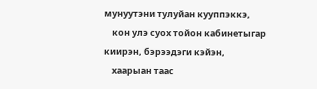мунуутэни тулуйан кууппэккэ,
    кон улэ суох тойон кабинетыгар киирэн, бэрээдэги кэйэн,
    хаарыан таас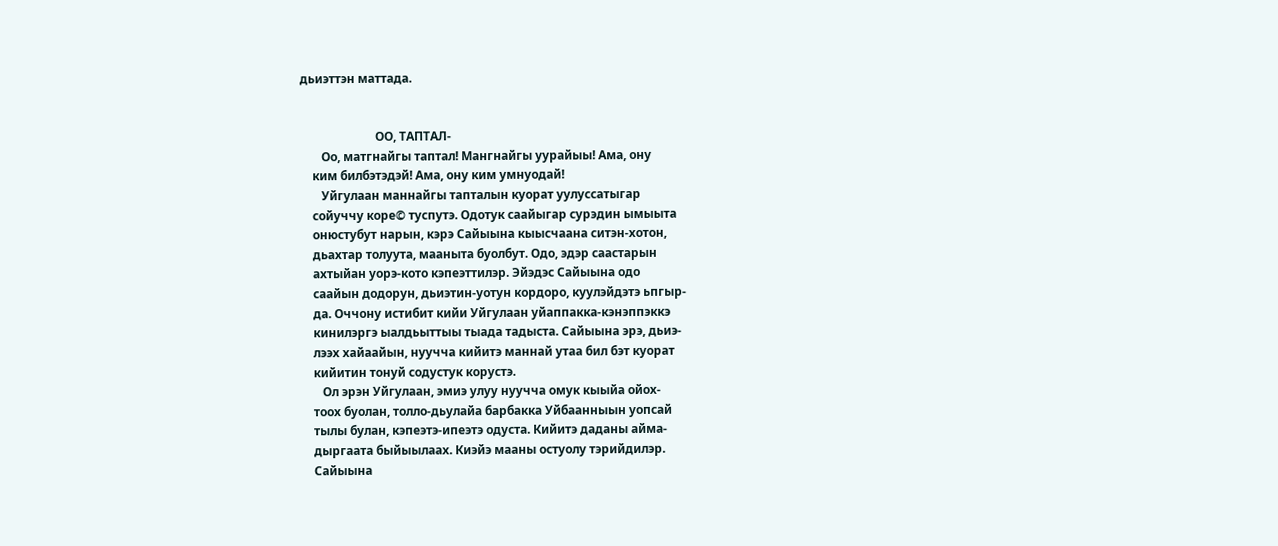дьиэттэн маттада.


                         ОО, ТАПТАЛ-
       Оо, матгнайгы таптал! Мангнайгы уурайыы! Ама, ону
    ким билбэтэдэй! Ама, ону ким умнуодай!
       Уйгулаан маннайгы тапталын куорат уулуссатыгар
    сойуччу коре© туспутэ. Одотук саайыгар сурэдин ымыыта
    онюстубут нарын, кэрэ Сайыына кыысчаана ситэн-хотон,
    дьахтар толуута, мааныта буолбут. Одо, эдэр саастарын
    ахтыйан уорэ-кото кэпеэттилэр. Эйэдэс Сайыына одо
    саайын додорун, дьиэтин-уотун кордоро, куулэйдэтэ ьпгыр-
    да. Оччону истибит кийи Уйгулаан уйаппакка-кэнэппэккэ
    кинилэргэ ыалдьыттыы тыада тадыста. Сайыына эрэ, дьиэ-
    лээх хайаайын, нуучча кийитэ маннай утаа бил бэт куорат
    кийитин тонуй содустук корустэ.
       Ол эрэн Уйгулаан, эмиэ улуу нуучча омук кыыйа ойох-
    тоох буолан, толло-дьулайа барбакка Уйбаанныын уопсай
    тылы булан, кэпеэтэ-ипеэтэ одуста. Кийитэ даданы айма-
    дыргаата быйыылаах. Киэйэ мааны остуолу тэрийдилэр.
    Сайыына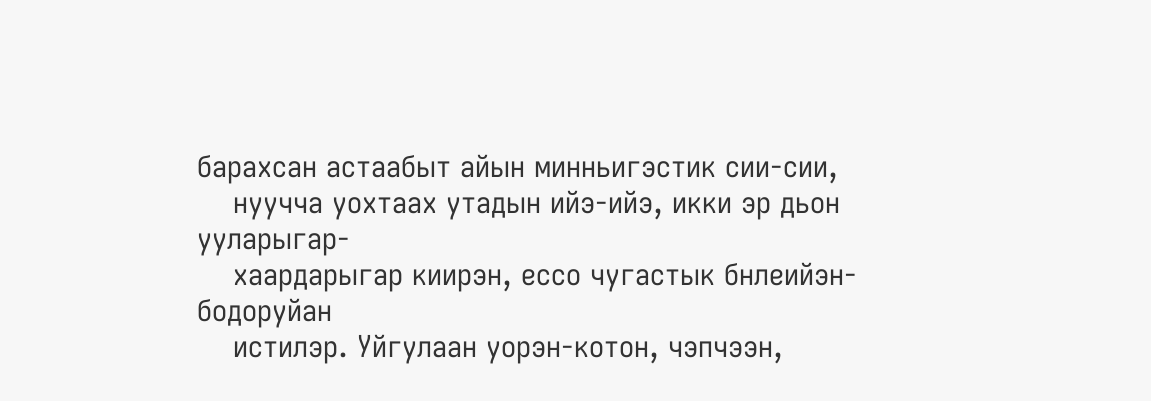барахсан астаабыт айын минньигэстик сии-сии,
    нуучча уохтаах утадын ийэ-ийэ, икки эр дьон ууларыгар-
    хаардарыгар киирэн, ессо чугастык бнлеийэн-бодоруйан
    истилэр. Уйгулаан уорэн-котон, чэпчээн,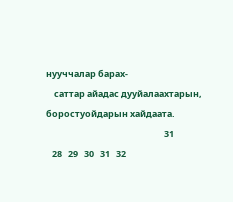нууччалар барах-
    саттар айадас дууйалаахтарын, боростуойдарын хайдаата.
                                                           31
   28   29   30   31   32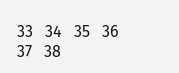33   34   35   36   37   38